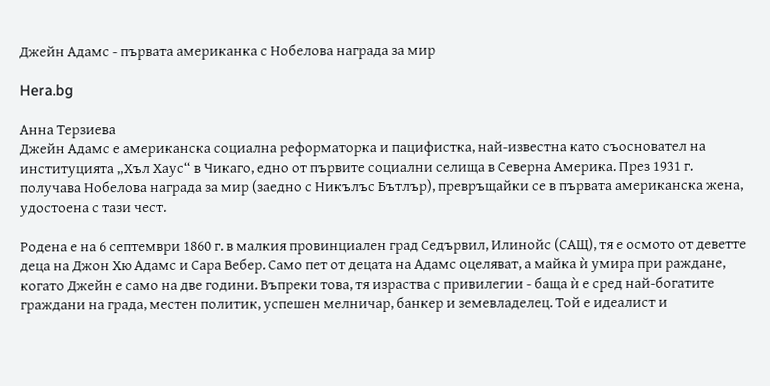Джейн Адамс - първата американка с Нобелова награда за мир

Hera.bg

Анна Терзиева
Джейн Адамс е американска социална реформаторка и пацифистка, най-известна като съосновател на институцията „Хъл Хаус“ в Чикаго, едно от първите социални селища в Северна Америка. През 1931 г. получава Нобелова награда за мир (заедно с Никълъс Бътлър), превръщайки се в първата американска жена, удостоена с тази чест.

Родена е на 6 септември 1860 г. в малкия провинциален град Седървил, Илинойс (САЩ), тя е осмото от деветте деца на Джон Хю Адамс и Сара Вебер. Само пет от децата на Адамс оцеляват, а майка ѝ умира при раждане, когато Джейн е само на две години. Въпреки това, тя израства с привилегии - баща ѝ е сред най-богатите граждани на града, местен политик, успешен мелничар, банкер и земевладелец. Той е идеалист и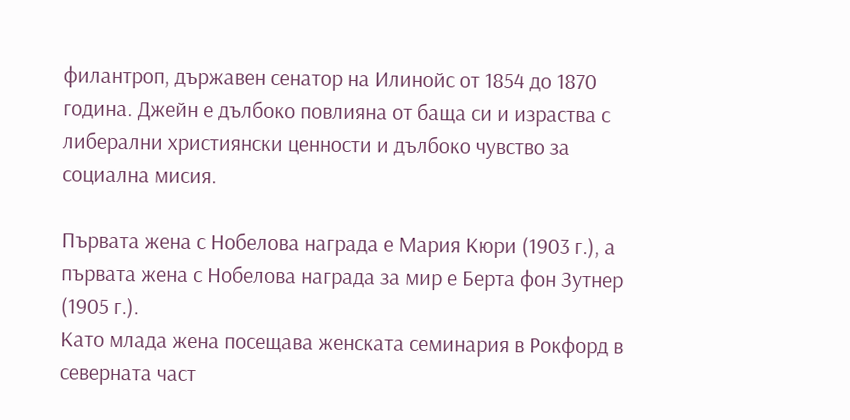филантроп, държавен сенатор на Илинойс от 1854 до 1870 година. Джейн е дълбоко повлияна от баща си и израства с либерални християнски ценности и дълбоко чувство за социална мисия.

Първата жена с Нобелова награда е Мария Кюри (1903 г.), а първата жена с Нобелова награда за мир е Берта фон Зутнер (1905 г.).
Като млада жена посещава женската семинария в Рокфорд в северната част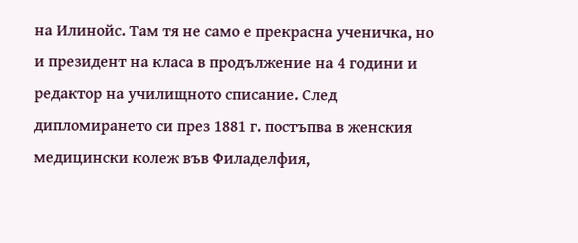на Илинойс. Там тя не само е прекрасна ученичка, но и президент на класа в продължение на 4 години и редактор на училищното списание. След дипломирането си през 1881 г. постъпва в женския медицински колеж във Филаделфия,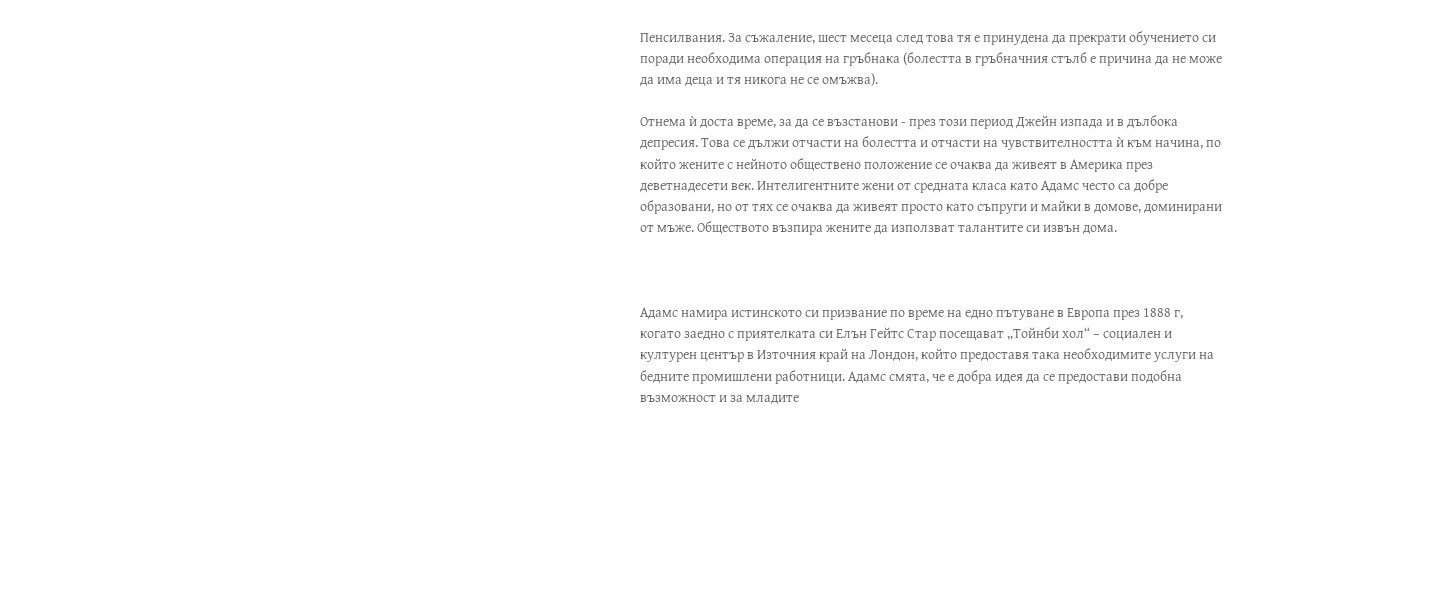Пенсилвания. За съжаление, шест месеца след това тя е принудена да прекрати обучението си поради необходима операция на гръбнака (болестта в гръбначния стълб е причина да не може да има деца и тя никога не се омъжва).

Отнема ѝ доста време, за да се възстанови - през този период Джейн изпада и в дълбока депресия. Това се дължи отчасти на болестта и отчасти на чувствителността ѝ към начина, по който жените с нейното обществено положение се очаква да живеят в Америка през деветнадесети век. Интелигентните жени от средната класа като Адамс често са добре образовани, но от тях се очаква да живеят просто като съпруги и майки в домове, доминирани от мъже. Обществото възпира жените да използват талантите си извън дома.



Адамс намира истинското си призвание по време на едно пътуване в Европа през 1888 г, когато заедно с приятелката си Елън Гейтс Стар посещават „Тойнби хол“ – социален и културен център в Източния край на Лондон, който предоставя така необходимите услуги на бедните промишлени работници. Адамс смята, че е добра идея да се предостави подобна възможност и за младите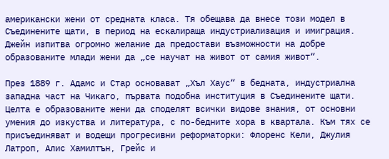американски жени от средната класа. Тя обещава да внесе този модел в Съединените щати, в период на ескалираща индустриализация и имиграция. Джейн изпитва огромно желание да предостави възможности на добре образованите млади жени да „се научат на живот от самия живот“.

През 1889 г. Адамс и Стар основават „Хъл Хаус“ в бедната, индустриална западна част на Чикаго, първата подобна институция в Съединените щати. Целта е образованите жени да споделят всички видове знания, от основни умения до изкуства и литература, с по-бедните хора в квартала. Към тях се присъединяват и водещи прогресивни реформаторки: Флоренс Кели, Джулия Латроп, Алис Хамилтън, Грейс и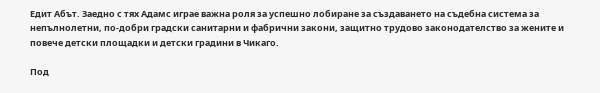Едит Абът. Заедно с тях Адамс играе важна роля за успешно лобиране за създаването на съдебна система за непълнолетни, по-добри градски санитарни и фабрични закони, защитно трудово законодателство за жените и повече детски площадки и детски градини в Чикаго.

Под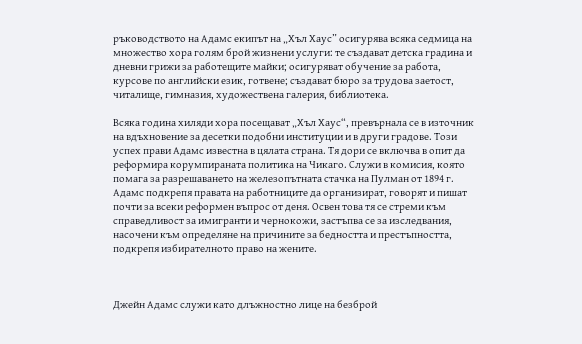ръководството на Адамс екипът на „Хъл Хаус” осигурява всяка седмица на множество хора голям брой жизнени услуги: те създават детска градина и дневни грижи за работещите майки; осигуряват обучение за работа, курсове по английски език, готвене; създават бюро за трудова заетост, читалище, гимназия, художествена галерия, библиотека.

Всяка година хиляди хора посещават „Хъл Хаус“, превърнала се в източник на вдъхновение за десетки подобни институции и в други градове. Този успех прави Адамс известна в цялата страна. Тя дори се включва в опит да реформира корумпираната политика на Чикаго. Служи в комисия, която помага за разрешаването на железопътната стачка на Пулман от 1894 г. Адамс подкрепя правата на работниците да организират, говорят и пишат почти за всеки реформен въпрос от деня. Освен това тя се стреми към справедливост за имигранти и чернокожи, застъпва се за изследвания, насочени към определяне на причините за бедността и престъпността, подкрепя избирателното право на жените.



Джейн Адамс служи като длъжностно лице на безброй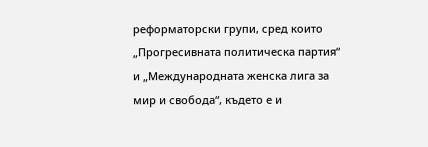реформаторски групи, сред които „Прогресивната политическа партия“ и „Международната женска лига за мир и свобода“, където е и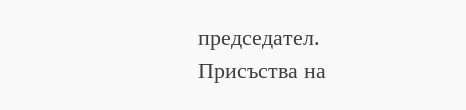председател. Присъства на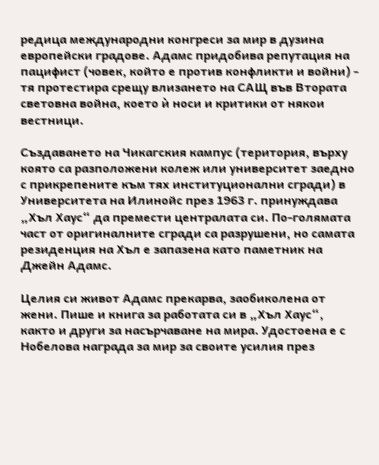редица международни конгреси за мир в дузина европейски градове. Адамс придобива репутация на пацифист (човек, който е против конфликти и войни) - тя протестира срещу влизането на САЩ във Втората световна война, което ѝ носи и критики от някои вестници.

Създаването на Чикагския кампус (територия, върху която са разположени колеж или университет заедно с прикрепените към тях институционални сгради) в Университета на Илинойс през 1963 г. принуждава „Хъл Хаус“ да премести централата си. По-голямата част от оригиналните сгради са разрушени, но самата резиденция на Хъл е запазена като паметник на Джейн Адамс.

Целия си живот Адамс прекарва, заобиколена от жени. Пише и книга за работата си в „Хъл Хаус“, както и други за насърчаване на мира. Удостоена е с Нобелова награда за мир за своите усилия през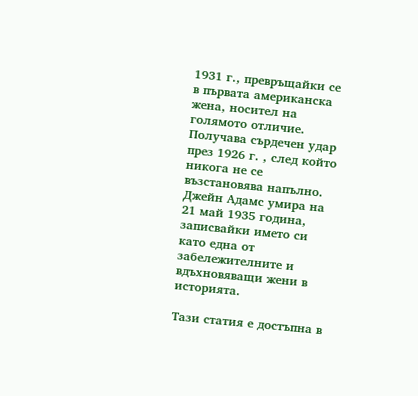1931 г., превръщайки се в първата американска жена, носител на голямото отличие. Получава сърдечен удар през 1926 г. , след който никога не се възстановява напълно. Джейн Адамс умира на 21 май 1935 година, записвайки името си като една от забележителните и вдъхновяващи жени в историята.

Tази статия е достъпна в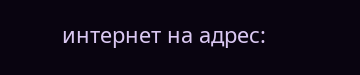интернет на адрес: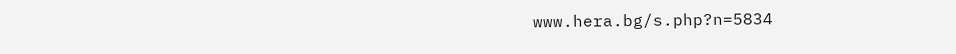www.hera.bg/s.php?n=5834